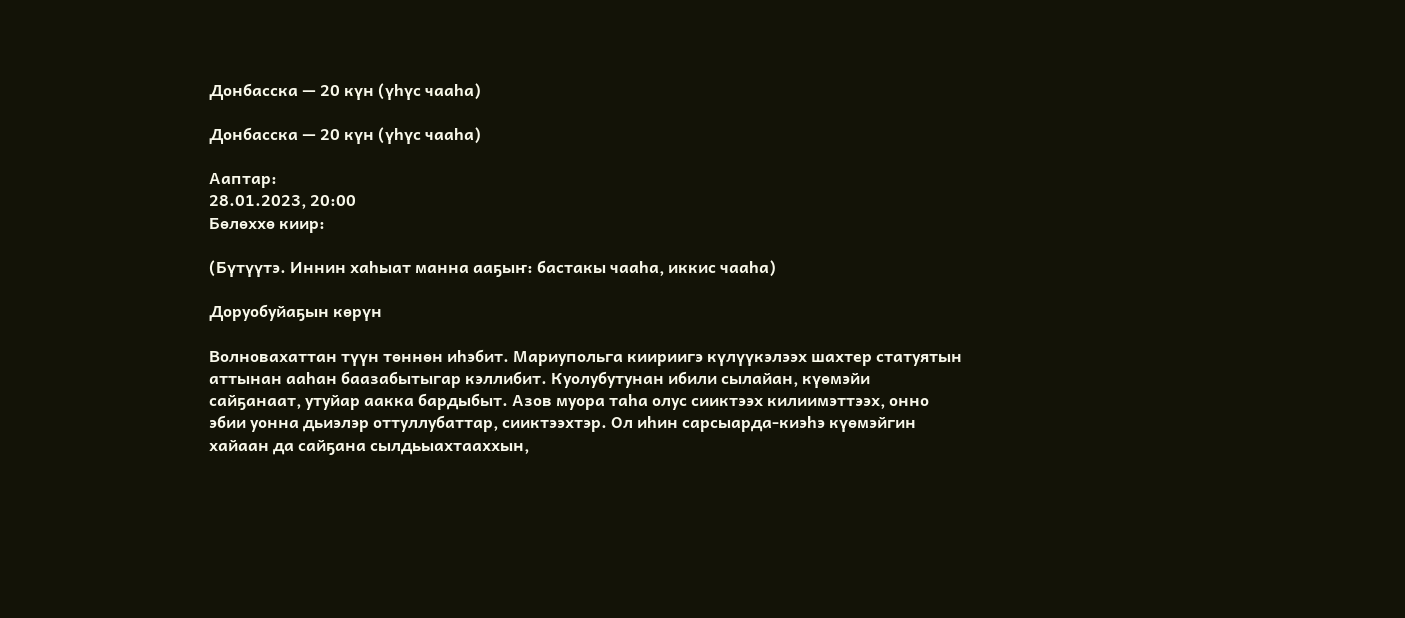Донбасска — 20 күн (үһүс чааһа)

Донбасска — 20 күн (үһүс чааһа)

Ааптар:
28.01.2023, 20:00
Бөлөххө киир:

(Бүтүүтэ. Иннин хаһыат манна ааҕыҥ: бастакы чааһа, иккис чааһа)

Доруобуйаҕын көрүн

Волновахаттан түүн төннөн иһэбит. Мариупольга киириигэ күлүүкэлээх шахтер статуятын аттынан ааһан баазабытыгар кэллибит. Куолубутунан ибили сылайан, күөмэйи сайҕанаат, утуйар аакка бардыбыт. Азов муора таһа олус сииктээх килиимэттээх, онно эбии уонна дьиэлэр оттуллубаттар, сииктээхтэр. Ол иһин сарсыарда-киэһэ күөмэйгин хайаан да сайҕана сылдьыахтааххын,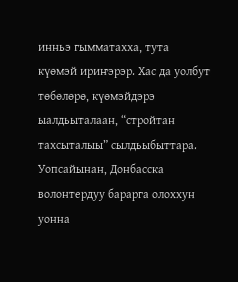инньэ гымматахха, тута күөмэй ириҥэрэр. Хас да уолбут төбөлөрө, күөмэйдэрэ ыалдьыталаан, “стройтан тахсыталыы” сылдьыбыттара. Уопсайынан, Донбасска волонтердуу барарга олоххун уонна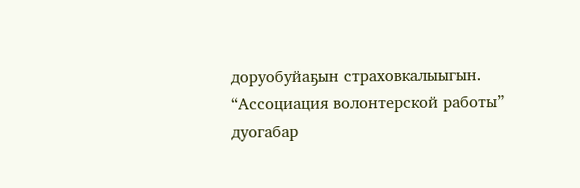доруобуйаҕын страховкалыыгын. “Ассоциация волонтерской работы” дуогабар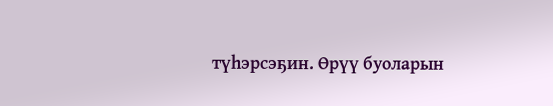түһэрсэҕин. Өрүү буоларын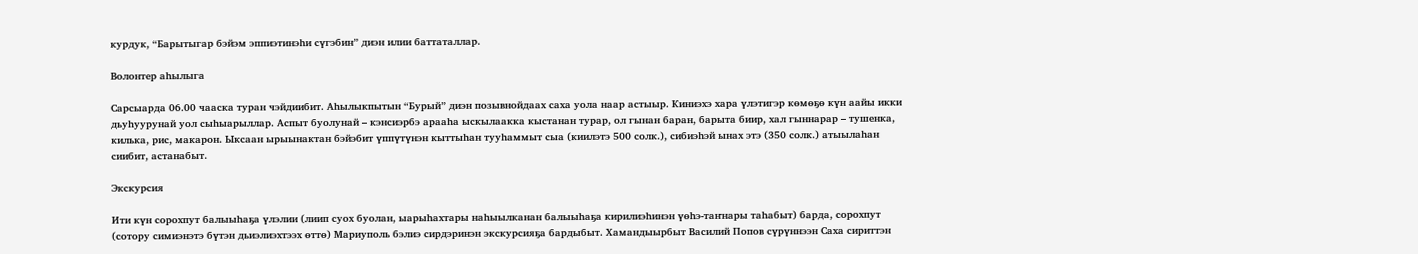курдук, “Барытыгар бэйэм эппиэтинэһи сүгэбин” диэн илии баттаталлар.

Волонтер аһылыга

Сарсыарда 06.00 чааска туран чэйдиибит. Аһылыкпытын “Бурый” диэн позывнойдаах саха уола наар астыыр. Киниэхэ хара үлэтигэр көмөҕө күн аайы икки дьуһуурунай уол сыһыарыллар. Аспыт буолунай – кэнсиэрбэ арааһа ыскылаакка кыстанан турар, ол гынан баран, барыта биир, хал гыннарар – тушенка, килька, рис, макарон. Ыксаан ырыынактан бэйэбит үппүтүнэн кыттыһан тууһаммыт сыа (киилэтэ 500 солк.), сибиэһэй ынах этэ (350 солк.) атыылаһан сиибит, астанабыт.

Экскурсия

Ити күн сорохпут балыыһаҕа үлэлии (лиип суох буолан, ыарыһахтары наһыылканан балыыһаҕа кирилиэһинэн үөһэ-таҥнары таһабыт) барда, сорохпут (сотору симиэнэтэ бүтэн дьиэлиэхтээх өттө) Мариуполь бэлиэ сирдэринэн экскурсияҕа бардыбыт. Хамандыырбыт Василий Попов сүрүннээн Саха сириттэн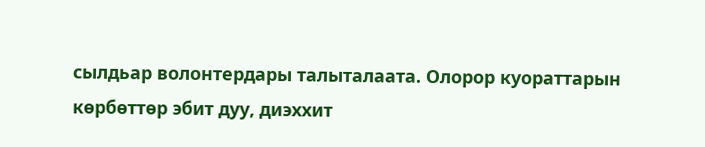сылдьар волонтердары талыталаата. Олорор куораттарын көрбөттөр эбит дуу, диэххит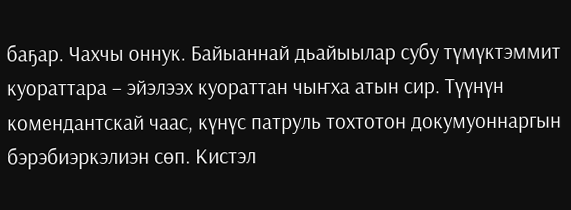баҕар. Чахчы оннук. Байыаннай дьайыылар субу түмүктэммит куораттара – эйэлээх куораттан чыҥха атын сир. Түүнүн комендантскай чаас, күнүс патруль тохтотон докумуоннаргын бэрэбиэркэлиэн сөп. Кистэл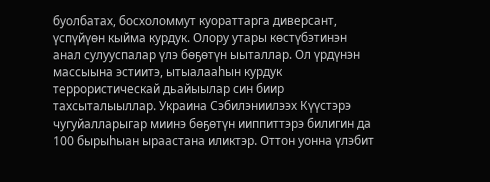буолбатах, босхоломмут куораттарга диверсант, үспүйүөн кыйма курдук. Олору утары көстүбэтинэн анал сулууспалар үлэ бөҕөтүн ыыталлар. Ол үрдүнэн массыына эстиитэ, ытыалааһын курдук террористическай дьайыылар син биир тахсыталыыллар. Украина Сэбилэниилээх Күүстэрэ чугуйалларыгар миинэ бөҕөтүн ииппиттэрэ билигин да 100 бырыһыан ыраастана иликтэр. Оттон уонна үлэбит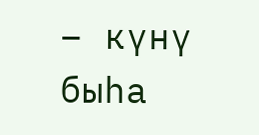– күнү быһа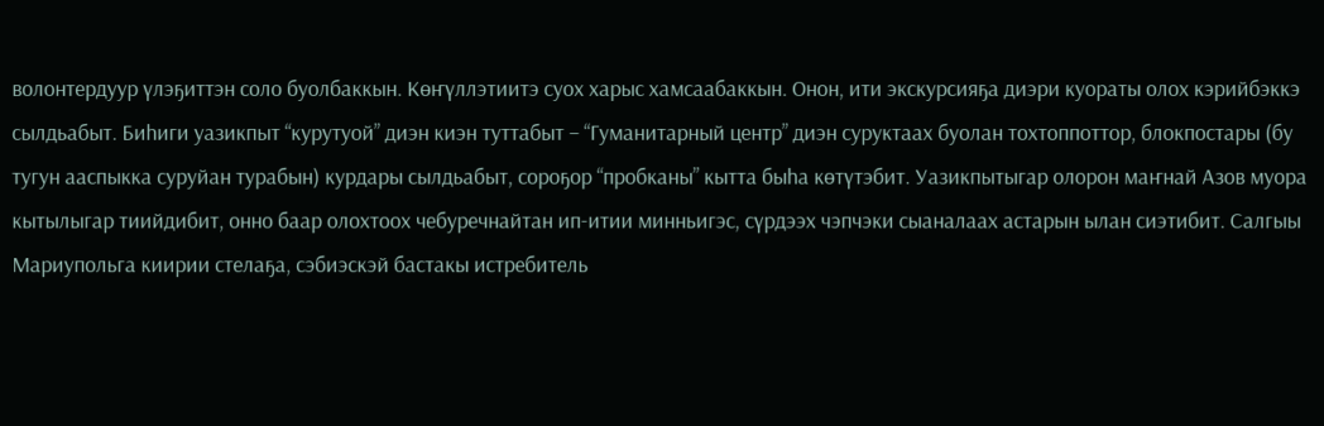волонтердуур үлэҕиттэн соло буолбаккын. Көҥүллэтиитэ суох харыс хамсаабаккын. Онон, ити экскурсияҕа диэри куораты олох кэрийбэккэ сылдьабыт. Биһиги уазикпыт “курутуой” диэн киэн туттабыт – “Гуманитарный центр” диэн суруктаах буолан тохтоппоттор, блокпостары (бу тугун ааспыкка суруйан турабын) курдары сылдьабыт, сороҕор “пробканы” кытта быһа көтүтэбит. Уазикпытыгар олорон маҥнай Азов муора кытылыгар тиийдибит, онно баар олохтоох чебуречнайтан ип-итии минньигэс, сүрдээх чэпчэки сыаналаах астарын ылан сиэтибит. Салгыы Мариупольга киирии стелаҕа, сэбиэскэй бастакы истребитель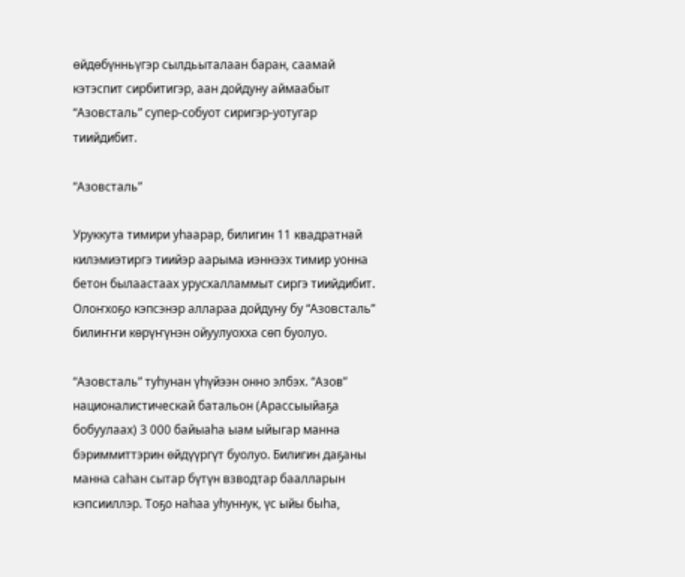өйдөбүнньүгэр сылдьыталаан баран, саамай кэтэспит сирбитигэр, аан дойдуну аймаабыт “Азовсталь” супер-собуот сиригэр-уотугар тиийдибит.

“Азовсталь”

Уруккута тимири уһаарар, билигин 11 квадратнай килэмиэтиргэ тиийэр аарыма иэннээх тимир уонна бетон былаастаах урусхалламмыт сиргэ тиийдибит. Олоҥхоҕо кэпсэнэр аллараа дойдуну бу “Азовсталь” билиҥҥи көрүҥүнэн ойуулуохха сөп буолуо.

“Азовсталь” туһунан үһүйээн онно элбэх. “Азов” националистическай батальон (Арассыыйаҕа бобуулаах) 3 000 байыаһа ыам ыйыгар манна бэриммиттэрин өйдүүргүт буолуо. Билигин даҕаны манна саһан сытар бүтүн взводтар баалларын кэпсииллэр. Тоҕо наһаа уһуннук, үс ыйы быһа,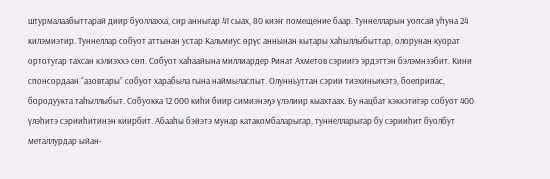штурмалаабыттарай диир буоллахха, сир анныгар 41 сыах, 80 киэҥ помещение баар. Туннелларын уопсай уһуна 24 килэмиэтир. Туннеллар собуот аттынан устар Кальмиус өрүс аннынан кытары хаһыллыбыттар, олорунан куорат ортотугар тахсан кэлиэххэ сөп. Собуот хаһаайына миллиардер Ринат Ахметов сэриигэ эрдэттэн бэлэмнээбит. Кини спонсордаан “азовтары” собуот харабыла гына наймыласпыт. Олунньуттан сэрии тиэхиньикэтэ, боеприпас, бородуукта таһыллыбыт. Собуокка 12 000 киһи биир симиэнэҕэ үлэлиир кыахтаах. Бу нацбат кэккэтигэр собуот 400 үлэһитэ сэрииһитинэн киирбит. Абааһы бэйэтэ мунар катакомбаларыгар, туннелларыгар бу сэрииһит буолбут металлурдар ыйан-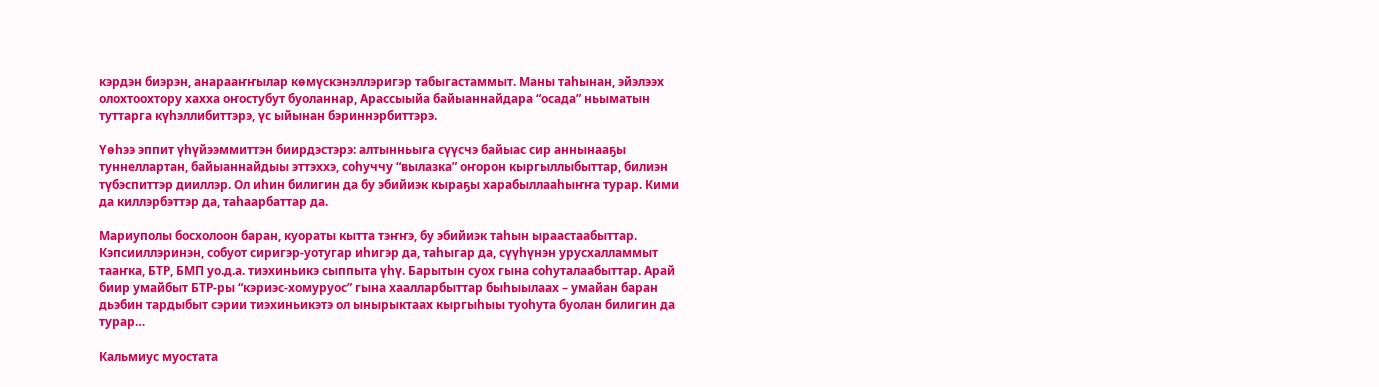кэрдэн биэрэн, анарааҥҥылар көмүскэнэллэригэр табыгастаммыт. Маны таһынан, эйэлээх олохтоохтору хахха оҥостубут буоланнар, Арассыыйа байыаннайдара “осада” ньыматын туттарга күһэллибиттэрэ, үс ыйынан бэриннэрбиттэрэ.

Үөһээ эппит үһүйээммиттэн биирдэстэрэ: алтынньыга сүүсчэ байыас сир аннынааҕы туннеллартан, байыаннайдыы эттэххэ, соһуччу “вылазка” оҥорон кыргыллыбыттар, билиэн түбэспиттэр дииллэр. Ол иһин билигин да бу эбийиэк кыраҕы харабыллааһыҥҥа турар. Кими да киллэрбэттэр да, таһаарбаттар да.

Мариуполы босхолоон баран, куораты кытта тэҥҥэ, бу эбийиэк таһын ыраастаабыттар. Кэпсииллэринэн, собуот сиригэр-уотугар иһигэр да, таһыгар да, сүүһүнэн урусхалламмыт тааҥка, БТР, БМП уо.д.а. тиэхиньикэ сыппыта үһү. Барытын суох гына соһуталаабыттар. Арай биир умайбыт БТР-ры “кэриэс-хомуруос” гына хаалларбыттар быһыылаах – умайан баран дьэбин тардыбыт сэрии тиэхиньикэтэ ол ынырыктаах кыргыһыы туоһута буолан билигин да турар…

Кальмиус муостата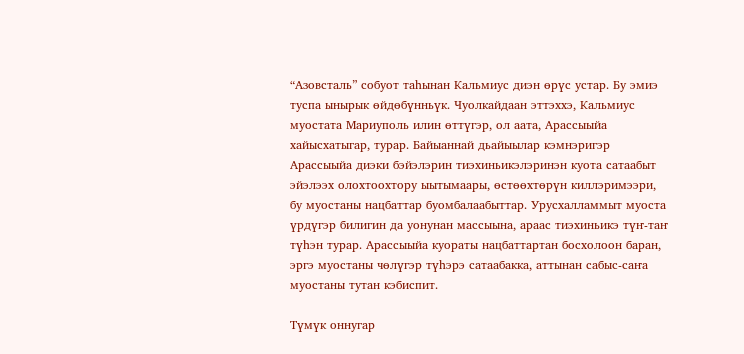“Азовсталь” собуот таһынан Кальмиус диэн өрүс устар. Бу эмиэ туспа ынырык өйдөбүнньүк. Чуолкайдаан эттэххэ, Кальмиус муостата Мариуполь илин өттүгэр, ол аата, Арассыыйа хайысхатыгар, турар. Байыаннай дьайыылар кэмнэригэр Арассыыйа диэки бэйэлэрин тиэхиньикэлэринэн куота сатаабыт эйэлээх олохтоохтору ыытымаары, өстөөхтөрүн киллэримээри, бу муостаны нацбаттар буомбалаабыттар. Урусхалламмыт муоста үрдүгэр билигин да уонунан массыына, араас тиэхиньикэ түҥ-таҥ түһэн турар. Арассыыйа куораты нацбаттартан босхолоон баран, эргэ муостаны чөлүгэр түһэрэ сатаабакка, аттынан сабыс-саҥа муостаны тутан кэбиспит.

Түмүк оннугар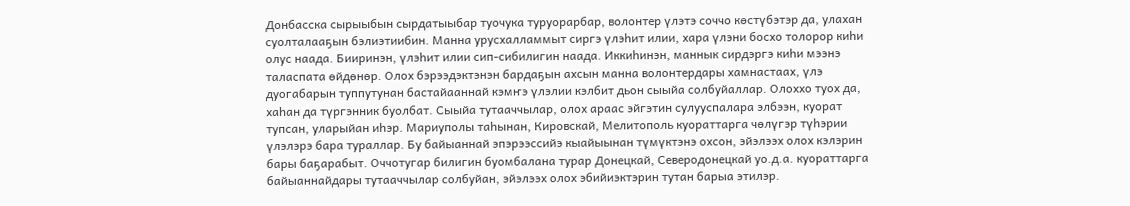Донбасска сырыыбын сырдатыыбар туочука туруорарбар, волонтер үлэтэ соччо көстүбэтэр да, улахан суолталааҕын бэлиэтиибин. Манна урусхалламмыт сиргэ үлэһит илии, хара үлэни босхо толорор киһи олус наада. Бииринэн, үлэһит илии сип-сибилигин наада. Иккиһинэн, маннык сирдэргэ киһи мээнэ таласпата өйдөнөр. Олох бэрээдэктэнэн бардаҕын ахсын манна волонтердары хамнастаах, үлэ дуогабарын туппутунан бастайааннай кэмҥэ үлэлии кэлбит дьон сыыйа солбуйаллар. Олоххо туох да, хаһан да түргэнник буолбат. Сыыйа тутааччылар, олох араас эйгэтин сулууспалара элбээн, куорат тупсан, уларыйан иһэр. Мариуполы таһынан, Кировскай, Мелитополь куораттарга чөлүгэр түһэрии үлэлэрэ бара тураллар. Бу байыаннай эпэрээссийэ кыайыынан түмүктэнэ охсон, эйэлээх олох кэлэрин бары баҕарабыт. Оччотугар билигин буомбалана турар Донецкай, Северодонецкай уо.д.а. куораттарга байыаннайдары тутааччылар солбуйан, эйэлээх олох эбийиэктэрин тутан барыа этилэр.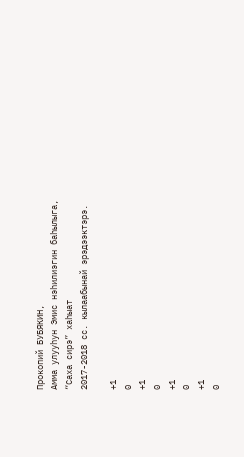Прокопий БУБЯКИН,
Амма улууһун Эмис нэһилиэгин баһылыга,
“Саха сирэ” хаһыат
2017-2018 сс. кылаабынай эрэдээктэрэ.

+1
0
+1
0
+1
0
+1
0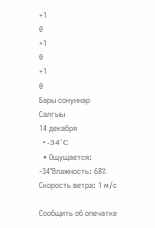+1
0
+1
0
+1
0
Бары сонуннар
Салгыы
14 декабря
  • -34°C
  • Ощущается: -34°Влажность: 68% Скорость ветра: 1 м/с

Сообщить об опечатке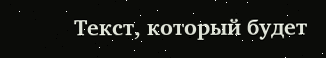Текст, который будет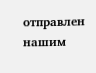отправлен нашим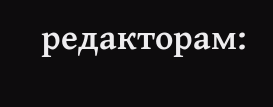редакторам: